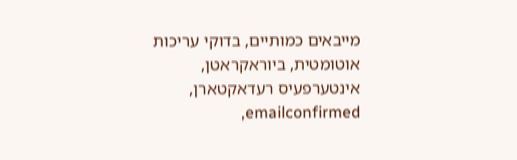מייבאים כמותיים, בדוקי עריכות אוטומטית, ביוראקראטן, אינטערפעיס רעדאקטארן, emailconfirmed,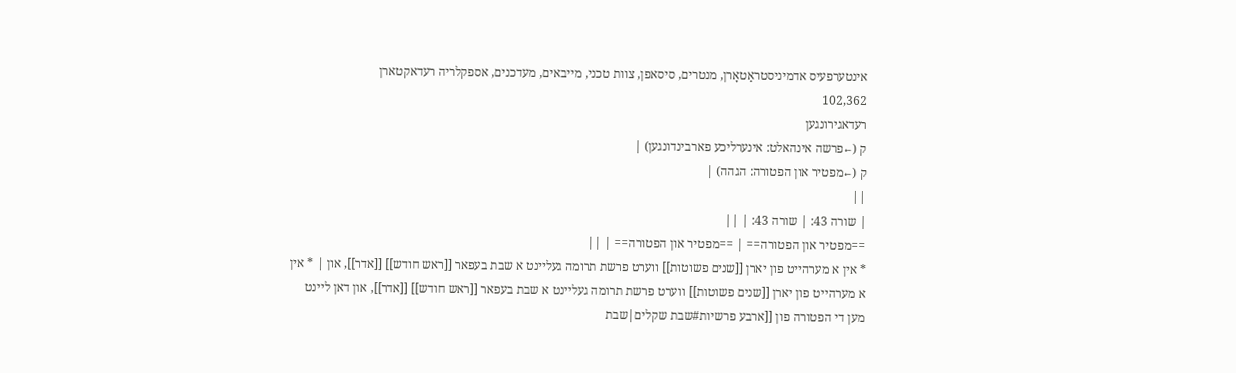אינטערפעיס אדמיניסטראַטאָרן, מנטרים, סיסאפן, צוות טכני, מייבאים, מעדכנים, אספקלריה רעדאקטארן
102,362
רעדאגירונגען
ק (←פרשה אינהאלט: אינערליכע פארבינדונגען) |
ק (←מפטיר און הפטורה: הגהה) |
||
| שורה 43: | שורה 43: | ||
==מפטיר און הפטורה== | ==מפטיר און הפטורה== | ||
* אין א מערהייט פון יארן [[שנים פשוטות]] ווערט פרשת תרומה געליינט א שבת בעפאר [[ראש חודש]] [[אדר]], און | * אין א מערהייט פון יארן [[שנים פשוטות]] ווערט פרשת תרומה געליינט א שבת בעפאר [[ראש חודש]] [[אדר]], און דאן ליינט מען די הפטורה פון [[ארבע פרשיות#שבת שקלים|שבת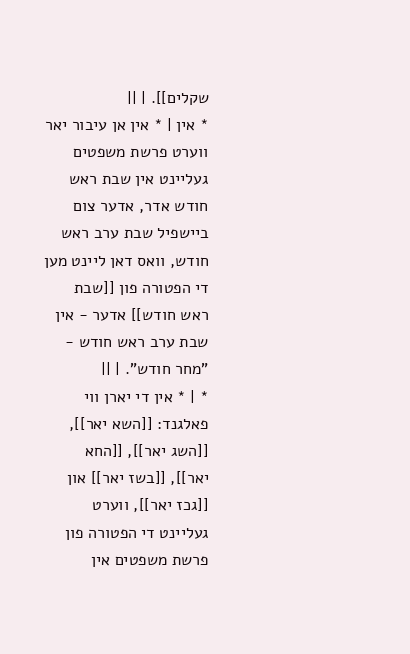שקלים]]. | ||
* אין | * אין אן עיבור יאר ווערט פרשת משפטים געליינט אין שבת ראש חודש אדר, אדער צום ביישפיל שבת ערב ראש חודש, וואס דאן ליינט מען די הפטורה פון [[שבת ראש חודש]] אדער - אין שבת ערב ראש חודש - "מחר חודש". | ||
* | * אין די יארן ווי פאלגנד: [[השא יאר]], [[השג יאר]], [[החא יאר]], [[בשז יאר]] און [[גכז יאר]], ווערט געליינט די הפטורה פון פרשת משפטים אין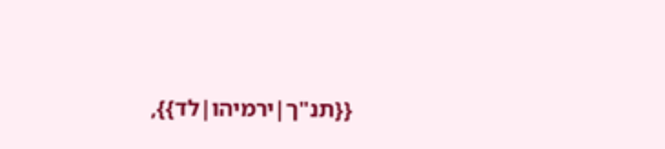{{תנ"ך|ירמיהו|לד}},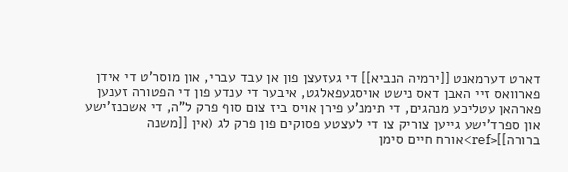דארט דערמאנט [[ירמיה הנביא]] די געזעצן פון אן עבד עברי, און מוסר'ט די אידן פארוואס זיי האבן דאס נישט אויסגעפאלגט, איבער די ענדע פון די הפטורה זענען פארהאן עטליכע מנהגים, די תימנ'ע פירן אויס ביז צום סוף פרק ל"ה, די אשכנז'ישע און ספרד'ישע גייען צוריק צו די לעצטע פסוקים פון פרק לג (אין [[משנה ברורה]]<ref>אורח חיים סימן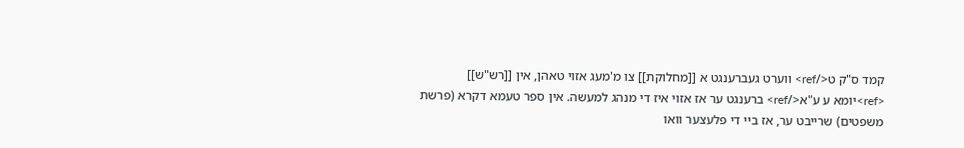קמד ס"ק ט</ref> ווערט געברענגט א [[מחלוקת]] צו מ'מעג אזוי טאהן, אין [[רש"ש]] <ref>יומא ע ע"א</ref> ברענגט ער אז אזוי איז די מנהג למעשה. אין ספר טעמא דקרא (פרשת משפטים) שרייבט ער, אז ביי די פלעצער וואו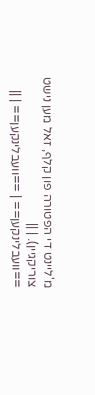מ'ליינט די הפטורה פון קלף, זאל מען נישט צוריקגיין). | ||
==וועבלינקען== | ==וועבלינקען== | ||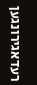רעדאגירונגען